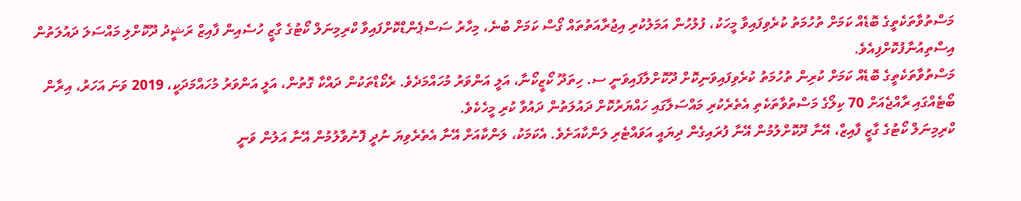މަސްތުވާތަކެތީގެ ބޮޑެއް ކަމަށް ތުހުމަތު ކުރެވިފައިވާ މީހަކު، ފުލުހުން އަމަލުކުރި އިޖުރާއަތުތައް ގޯސް ކަމަށް ބުނެ، މިހާރު ސަސްޕެންޑްކޮށްފައިވާ ކްރިމިނަލް ކޯޓުގެ ގާޒީ ހުސެއިން ފާއިޒް ރަޝީދު ދޫކޮށްލި މައްސަލަ ދައުލަތުން އިސްތިއުނާފުކޮށްފިއެވެ.
މަސްތުވާތަކެތީގެ ބޮޑެއް ކަމަށް ކުރިން ތުހުމަތު ކުރެވިފައިވަނިކޮށް ދޫކޮށްލާފައިވަނީ ސ. ހިތަދޫ ކޯޒީކޯނާ، އަލީ އަންވަރު މުހައްމަދެވެ. ރެކޯޑްތަކުން ދައްކާ ގޮތުން، އަލީ އަންވަރު މުހައްމަދަކީ، 2019 ވަނަ އަހަރު، އިރާން ބޯޓެއްގައި ރާއްޖެއަށް 70 ކިލޯގެ މަސްތުވާތަކެތި އެތެރެކުރި މައްސަލާގައި ހައްޔަރުކޮށް ދައުލަތުން ދައުވާ ކުރި މީހެކެވެ.
ކްރިމިނަލް ކޯޓުގެ ގާޒީ ފާއިޒް، އޭނާ ދޫކޮށްލުމުން އޭނާ ފުރައިގެން ދިޔައީ އަވައްޓެރި ލަންކާއަށެވެ. އެކަމަކު، ލަންކާއަށް އޭނާ އެތެރެވިޔަ ނުދީ ފޮނުވާލުމުން އޭނާ އަލުން ވަނީ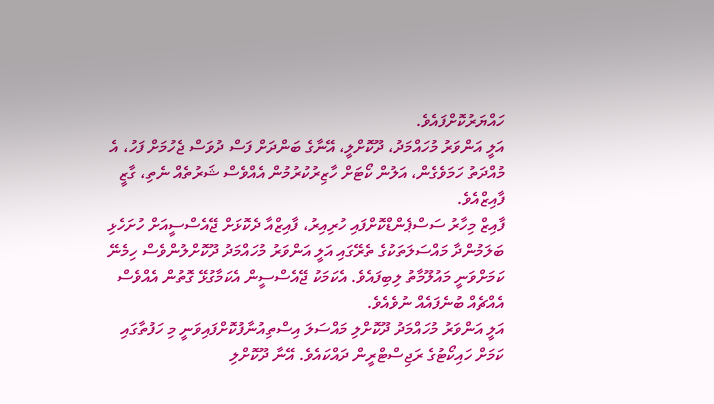ހައްޔަރުކޮށްފައެވެ.
އަލީ އަންވަރު މުހައްމަދު، ދޫކޮށްލީ، އޭނާގެ ބަންދަށް ފަސް ދުވަސް ޖެހުމަށް ފަހު، އެ މުއްދަތު ހަމަވެގެން، އަލުން ކޯޓަށް ހާޒިރުކުރުމުން އެއްވެސް ޝަރުތެއް ނެތި، ގާޒީ ފާއިޒްއެވެ.
ފާއިޒް މިހާރު ސަސްޕެންޑްކޮށްފައި ހުރިއިރު، ފާއިޒްއާ ދެކޮޅަށް ޖޭއެސްސީއަށް ހުށަހެޅި ބަލަމުންދާ މައްސަލަތަކުގެ ތެރޭގައި އަލީ އަންވަރު މުހައްމަދު ދޫކޮށްލުންވެސް ހިމެނޭ ކަމަށްވަނީ މައުލޫމާތު ލިބިފައެވެ. އެކަމަކު ޖޭއެސްސީން އެކަމާގުޅޭ ގޮތުން އެއްވެސް އެއްޗެއް ބުނެފައެއް ނުވެއެވެ.
އަލީ އަންވަރު މުހައްމަދު ދޫކޮށްލި މައްސަލަ އިސްތިއުނާފުކޮށްފައިވަނީ މި ހަފުތާގައި ކަމަށް ހައިކޯޓުގެ ރަޖިސްޓްރީން ދައްކައެވެ. އޭނާ ދޫކޮށްލި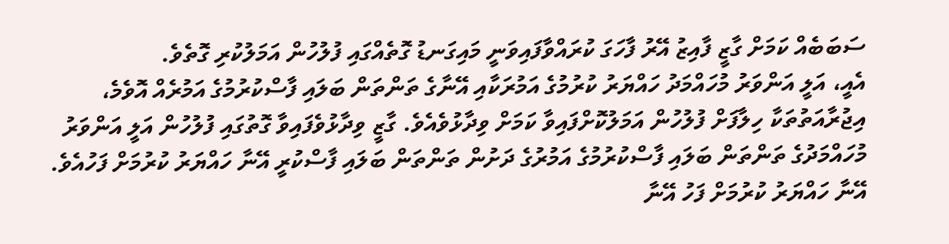ސަބަބެއް ކަމަށް ގާޒީ ފާއިޒު އޭރު ފާހަގަ ކުރައްވާފައިވަނީ މައިގަނޑު ގޮތެއްގައި ފުލުހުން އަމަލުކުރި ގޮތެވެ.
އެއީ، އަލީ އަންވަރު މުހައްމަދު ހައްޔަރު ކުރުމުގެ އަމުރަކާއި އޭނާގެ ތަންތަން ބަލައި ފާސްކުރުމުގެ އަމުރެއް އޮވެމެ، އިޖުރާއަތުތަކާ ހިލާފަށް ފުލުހުން އަމަލުކޮށްފައިވާ ކަމަށް ވިދާޅުވެއެވެ. ގާޒީ ވިދާޅުވެފައިވާ ގޮތުގައި ފުލުހުން އަލީ އަންވަރު މުހައްމަދުގެ ތަންތަން ބަލައި ފާސްކުރުމުގެ އަމުރުގެ ދަށުން ތަންތަން ބަލައި ފާސްކުރީ އޭނާ ހައްޔަރު ކުރުމަށް ފަހުއެވެ.
އޭނާ ހައްޔަރު ކުރުމަށް ފަހު އޭނާ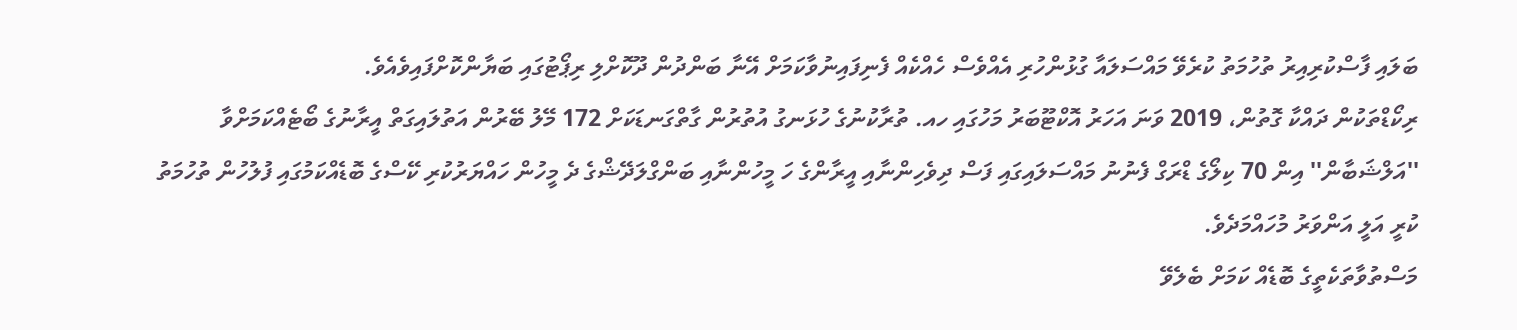ބަލައި ފާސްކުރިއިރު ތުހުމަތު ކުރެވޭ މައްސަލައާ ގުޅުންހުރި އެއްވެސް ހެއްކެއް ފެނިފައިނުވާކަމަށް އޭނާ ބަންދުން ދޫކޮށްލި ރިޕޯޓުގައި ބަޔާންކޮށްފައިވެއެވެ.
ރިކޯޑްތަކުން ދައްކާ ގޮތުން، 2019 ވަނަ އަހަރު އޮކްޓޫބަރު މަހުގައި ހއ. ތުރާކުނުގެ ހުޅަނގު އުތުރުން ގާތްގަނޑަކަށް 172 މޭލު ބޭރުން އަތުލައިގަތް އީރާނުގެ ބޯޓެއްކަމަށްވާ ''އަލްޝަބާން'' އިން 70 ކިލޯގެ ޑްރަގް ފެނުނު މައްސަލައިގައި ފަސް ދިވެހިންނާއި އީރާންގެ ހަ މީހުންނާއި ބަންގްލަދޭޝްގެ ދެ މީހުން ހައްޔަރުކުރި ކޭސްގެ ބޮޑެއްކަމުގައި ފުލުހުން ތުހުމަތު ކުރީ އަލީ އަންވަރު މުހައްމަދެވެ.
މަސްތުވާތަކެތީގެ ބޮޑެއް ކަމަށް ބެލެވޭ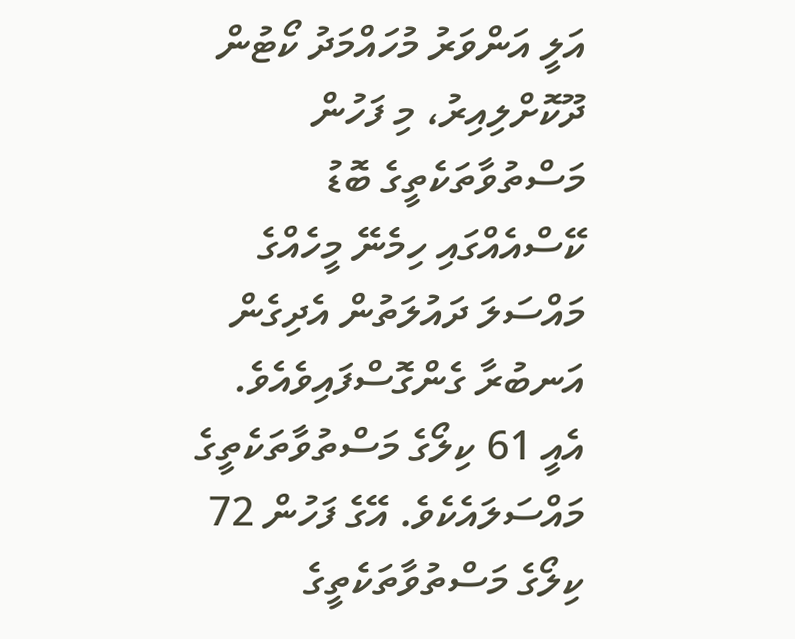އަލީ އަންވަރު މުހައްމަދު ކޯޓުން ދޫކޮށްލިއިރު، މި ފަހުން މަސްތުވާތަކެތީގެ ބޮޑު ކޭސްއެއްގައި ހިމެނޭ މީހެއްގެ މައްސަލަ ދައުލަތުން އެދިގެން އަނބުރާ ގެންގޮސްފައިވެއެވެ.
އެއީ 61 ކިލޯގެ މަސްތުވާތަކެތީގެ މައްސަލައެކެވެ. އޭގެ ފަހުން 72 ކިލޯގެ މަސްތުވާތަކެތީގެ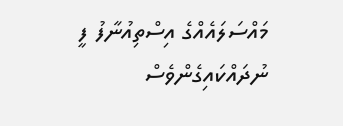މައްސަލައެއްގެ އިސްތިއުނާފު ފީ ނުދައްކައިގެންވެސް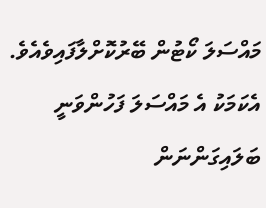މައްސަލަ ކޯޓުން ބޭރުކޮށްލާފައިވެއެވެ. އެކަމަކު އެ މައްސަލަ ފަހުންވަނީ ބަލައިގަންނަން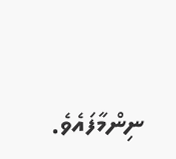ނިންމާފައެވެ.